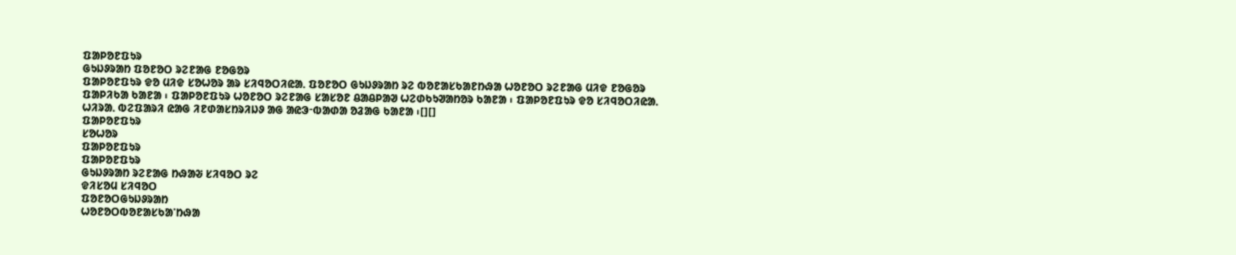ᱯᱟᱞᱚᱱᱯᱩᱨ
ᱜᱩᱡᱽᱨᱟᱴ ᱯᱚᱱᱚᱛ ᱨᱮᱱᱟᱜ ᱱᱚᱜᱚᱨ
ᱯᱟᱞᱚᱱᱯᱩᱨ ᱫᱚ ᱢᱤᱫ ᱥᱚᱦᱚᱨ ᱟᱨ ᱥᱤᱧᱚᱛᱤᱭᱟᱹ ᱯᱚᱱᱚᱛ ᱜᱩᱡᱽᱨᱟᱴ ᱨᱮ ᱵᱚᱱᱟᱥᱠᱟᱱᱴᱷᱟ ᱦᱚᱱᱚᱛ ᱨᱮᱱᱟᱜ ᱢᱤᱫ ᱱᱚᱜᱚᱨ ᱯᱟᱞᱤᱠᱟ ᱠᱟᱱᱟ ᱾ ᱯᱟᱞᱚᱱᱯᱩᱨ ᱦᱚᱱᱚᱛ ᱨᱮᱱᱟᱜ ᱥᱟᱥᱚᱱ ᱪᱟᱪᱞᱟᱣ ᱦᱮᱰᱠᱩᱣᱟᱴᱚᱨ ᱠᱟᱱᱟ ᱾ ᱯᱟᱞᱚᱱᱯᱩᱨ ᱫᱚ ᱥᱤᱧᱚᱛᱤᱭᱟᱹ ᱦᱤᱨᱟᱹ ᱵᱮᱯᱟᱨᱤ ᱭᱟᱜ ᱤᱱᱰᱟᱥᱴᱨᱤᱡᱽ ᱟᱜ ᱟᱭᱳᱼᱵᱟᱰᱟ ᱚᱲᱟᱜ ᱠᱟᱱᱟ ᱾[][]
ᱯᱟᱞᱚᱱᱯᱩᱨ
ᱥᱚᱦᱚᱨ
ᱯᱟᱞᱚᱱᱯᱩᱨ
ᱯᱟᱞᱚᱱᱯᱩᱨ
ᱜᱩᱡᱽᱨᱟᱴ ᱨᱮᱱᱟᱜ ᱴᱷᱟᱶ ᱥᱤᱧᱚᱛ ᱨᱮ
ᱫᱤᱥᱚᱢ ᱥᱤᱧᱚᱛ
ᱯᱚᱱᱚᱛᱜᱩᱡᱽᱨᱟᱴ
ᱦᱚᱱᱚᱛᱵᱚᱱᱟᱥᱠᱟᱸᱴᱷᱟ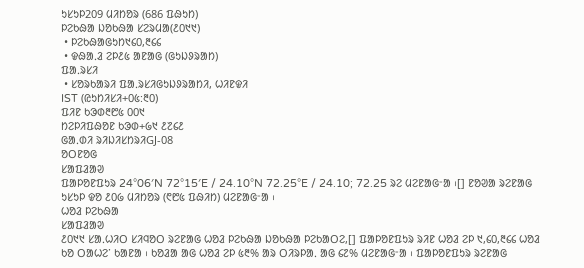ᱩᱥᱩᱞ209 ᱢᱤᱴᱚᱨ (686 ᱯᱷᱩᱴ)
ᱞᱮᱠᱷᱟ ᱡᱚᱠᱷᱟ ᱥᱮᱨᱢᱟ(᱒᱐᱑᱑)
 • ᱞᱮᱠᱷᱟᱜᱩᱴ᱑᱔᱐,᱓᱔᱔
 • ᱫᱷᱟᱹᱲ ᱮᱞ᱒᱕ ᱟᱱᱟᱜ (ᱜᱩᱡᱽᱨᱟᱴ)
ᱯᱟᱹᱨᱥᱤ
 • ᱥᱚᱨᱠᱟᱨᱤ ᱯᱟᱹᱨᱥᱤᱜᱩᱡᱽᱨᱟᱴᱤ, ᱦᱤᱱᱫᱤ
IST (ᱭᱩᱴᱤᱥᱤ+᱐᱕:᱓᱐)
ᱯᱤᱱ ᱠᱳᱰ᱓᱘᱕ ᱐᱐᱑
ᱴᱮᱞᱤᱯᱷᱚᱱ ᱠᱳᱰ+᱙᱑ ᱒᱗᱔᱒
ᱜᱟᱹᱰᱤ ᱨᱤᱡᱤᱥᱴᱨᱤGJ-08
ᱚᱛᱱᱚᱜ
ᱥᱟᱯᱲᱟᱣ
ᱯᱟᱞᱚᱱᱯᱩᱨ 24°06′N 72°15′E / 24.10°N 72.25°E / 24.10; 72.25 ᱨᱮ ᱢᱮᱱᱟᱜᱼᱟ ᱾[] ᱱᱚᱣᱟ ᱨᱮᱱᱟᱜ ᱩᱥᱩᱞ ᱫᱚ ᱒᱐᱙ ᱢᱤᱴᱚᱨ (᱖᱘᱕ ᱯᱷᱤᱴ) ᱢᱮᱱᱟᱜᱼᱟ ᱾
ᱦᱚᱲ ᱞᱮᱠᱷᱟ
ᱥᱟᱯᱲᱟᱣ
᱒᱐᱑᱑ ᱥᱟᱹᱦᱤᱛ ᱥᱤᱧᱚᱛ ᱨᱮᱱᱟᱜ ᱦᱚᱲ ᱞᱮᱠᱷᱟ ᱡᱚᱠᱷᱟ ᱞᱮᱠᱟᱛᱮ,[] ᱯᱟᱞᱚᱱᱯᱩᱨ ᱨᱤᱱ ᱦᱚᱲ ᱮᱞ ᱑,᱔᱐,᱓᱔᱔ ᱦᱚᱲ ᱠᱚ ᱛᱟᱦᱮᱸ ᱠᱟᱱᱟ ᱾ ᱠᱚᱲᱟ ᱟᱜ ᱦᱚᱲ ᱮᱞ ᱕᱓% ᱟᱨ ᱛᱤᱨᱞᱟᱹ ᱟᱜ ᱔᱗% ᱢᱮᱱᱟᱜᱼᱟ ᱾ ᱯᱟᱞᱚᱱᱯᱩᱨ ᱨᱮᱱᱟᱜ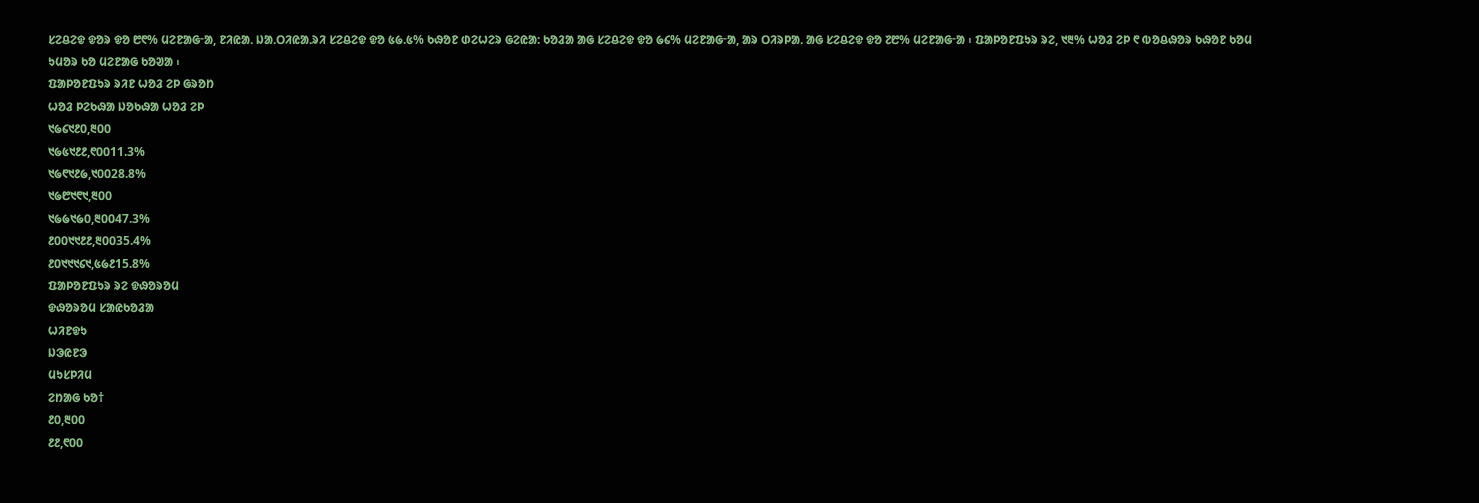ᱥᱮᱪᱮᱫ ᱫᱚᱨ ᱫᱚ ᱘᱖% ᱢᱮᱱᱟᱜᱼᱟ, ᱱᱤᱭᱟᱹ ᱡᱟᱹᱛᱤᱭᱟᱹᱨᱤ ᱥᱮᱪᱮᱫ ᱫᱚ ᱕᱙.᱕% ᱠᱷᱚᱱ ᱰᱮᱦᱮᱨ ᱜᱮᱭᱟ: ᱠᱚᱲᱟ ᱟᱜ ᱥᱮᱪᱮᱫ ᱫᱚ ᱙᱔% ᱢᱮᱱᱟᱜᱼᱟ, ᱟᱨ ᱛᱤᱨᱞᱟᱹ ᱟᱜ ᱥᱮᱪᱮᱫ ᱫᱚ ᱗᱘% ᱢᱮᱱᱟᱜᱼᱟ ᱾ ᱯᱟᱞᱚᱱᱯᱩᱨ ᱨᱮ, ᱑᱓% ᱦᱚᱲ ᱮᱞ ᱖ ᱵᱚᱪᱷᱚᱨ ᱠᱷᱚᱱ ᱠᱚᱢ ᱩᱢᱚᱨ ᱠᱚ ᱢᱮᱱᱟᱜ ᱠᱚᱣᱟ ᱾
ᱯᱟᱞᱚᱱᱯᱩᱨ ᱨᱤᱱ ᱦᱚᱲ ᱮᱞ ᱜᱨᱚᱴ
ᱦᱚᱲ ᱞᱮᱠᱷᱟ ᱡᱚᱠᱷᱟ ᱦᱚᱲ ᱮᱞ
᱑᱙᱔᱑᱒᱐,᱓᱐᱐
᱑᱙᱕᱑᱒᱒,᱖᱐᱐11.3%
᱑᱙᱖᱑᱒᱙,᱑᱐᱐28.8%
᱑᱙᱘᱑᱖᱑,᱓᱐᱐
᱑᱙᱙᱑᱙᱐,᱓᱐᱐47.3%
᱒᱐᱐᱑᱑᱒᱒,᱓᱐᱐35.4%
᱒᱐᱑᱑᱑᱔᱑,᱕᱙᱒15.8%
ᱯᱟᱞᱚᱱᱯᱩᱨ ᱨᱮ ᱫᱷᱚᱨᱚᱢ
ᱫᱷᱚᱨᱚᱢ ᱥᱟᱭᱠᱚᱲᱟ
ᱦᱤᱱᱫᱩ
ᱡᱳᱭᱱᱳ
ᱢᱩᱥᱞᱤᱢ
ᱮᱴᱟᱜ ᱠᱚ†
᱒᱐,᱓᱐᱐
᱒᱒,᱖᱐᱐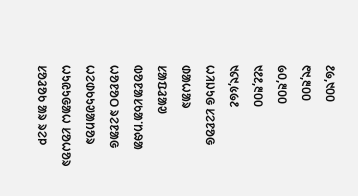᱒᱙,᱑᱐᱐
᱖᱑,᱓᱐᱐
᱙᱐,᱓᱐᱐
᱑᱒᱒,᱓᱐᱐
᱑᱔᱑,᱕᱙᱒
ᱦᱤᱡᱩᱜ ᱥᱮᱱᱚᱜ ᱰᱟᱦᱟᱨ
ᱥᱟᱯᱲᱟᱣ
ᱵᱚᱱᱟᱥᱠᱟᱸᱴᱷᱟ ᱦᱚᱱᱚᱛ ᱨᱮᱱᱟᱜ ᱦᱮᱰᱠᱩᱣᱟᱴᱚᱨ ᱦᱩᱭᱩᱜᱟᱦ ᱥᱚᱦᱚᱨ ᱥᱚᱲᱚᱠ ᱟᱨ ᱨᱮᱞ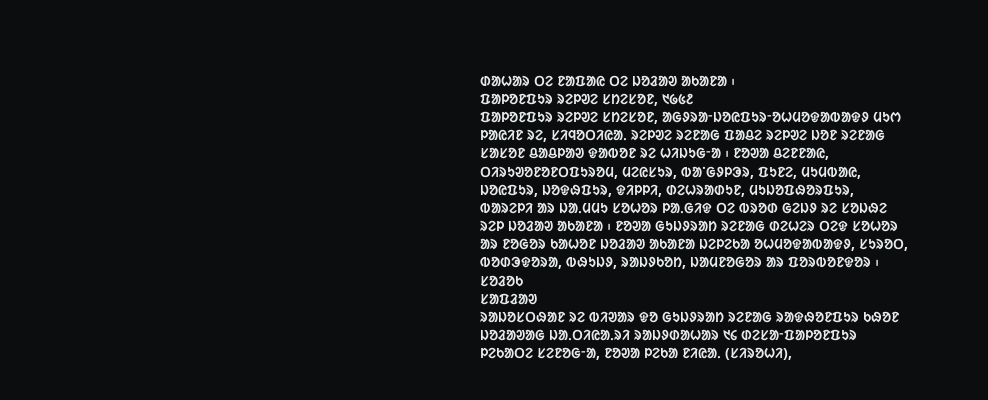ᱰᱟᱦᱟᱨ ᱛᱮ ᱱᱟᱯᱟᱭ ᱛᱮ ᱡᱚᱲᱟᱣ ᱟᱠᱟᱱᱟ ᱾
ᱯᱟᱞᱚᱱᱯᱩᱨ ᱨᱮᱞᱣᱮ ᱥᱴᱮᱥᱚᱱ, ᱑᱙᱕᱒
ᱯᱟᱞᱚᱱᱯᱩᱨ ᱨᱮᱞᱣᱮ ᱥᱴᱮᱥᱚᱱ, ᱟᱜᱽᱨᱟᱼᱡᱚᱭᱯᱩᱨᱼᱚᱦᱢᱚᱫᱟᱵᱟᱫᱽ ᱢᱩᱬ ᱞᱟᱭᱤᱱ ᱨᱮ, ᱥᱤᱧᱚᱛᱤᱭᱟᱹ ᱨᱮᱞᱣᱮ ᱨᱮᱱᱟᱜ ᱯᱟᱪᱮ ᱨᱮᱞᱣᱮ ᱡᱚᱱ ᱨᱮᱱᱟᱜ ᱥᱟᱥᱚᱱ ᱪᱟᱪᱞᱟᱣ ᱫᱟᱵᱚᱱ ᱨᱮ ᱦᱤᱡᱩᱜᱼᱟ ᱾ ᱱᱚᱣᱟ ᱪᱮᱱᱱᱟᱭ, ᱛᱤᱨᱩᱣᱚᱱᱚᱱᱛᱯᱩᱨᱚᱢ, ᱢᱮᱭᱥᱩᱨ, ᱵᱟᱸᱜᱽᱞᱳᱨ, ᱯᱩᱱᱮ, ᱢᱩᱢᱵᱟᱭ, ᱡᱚᱭᱯᱩᱨ, ᱡᱚᱫᱷᱯᱩᱨ, ᱫᱤᱞᱞᱤ, ᱰᱮᱦᱨᱟᱰᱩᱱ, ᱢᱩᱡᱚᱯᱷᱚᱨᱯᱩᱨ, ᱵᱟᱨᱮᱞᱤ ᱟᱨ ᱡᱟᱹᱢᱢᱩ ᱥᱚᱦᱚᱨ ᱞᱟᱹᱜᱤᱫ ᱛᱮ ᱵᱨᱚᱰ ᱜᱮᱡᱽ ᱨᱮ ᱥᱚᱡᱷᱮ ᱨᱮᱞ ᱡᱚᱲᱟᱣ ᱟᱠᱟᱱᱟ ᱾ ᱱᱚᱣᱟ ᱜᱩᱡᱽᱨᱟᱴ ᱨᱮᱱᱟᱜ ᱰᱮᱦᱮᱨ ᱛᱮᱫ ᱥᱚᱦᱚᱨ ᱟᱨ ᱱᱚᱜᱚᱨ ᱠᱟᱦᱚᱱ ᱡᱚᱲᱟᱣ ᱟᱠᱟᱱᱟ ᱡᱮᱞᱮᱠᱟ ᱚᱦᱢᱚᱫᱟᱵᱟᱫᱽ, ᱥᱩᱨᱚᱛ, ᱵᱚᱰᱳᱫᱚᱨᱟ, ᱵᱷᱩᱡᱽ, ᱨᱟᱡᱽᱠᱚᱴ, ᱡᱟᱢᱱᱚᱜᱚᱨ ᱟᱨ ᱯᱚᱨᱵᱚᱱᱫᱚᱨ ᱾
ᱥᱚᱲᱚᱠ
ᱥᱟᱯᱲᱟᱣ
ᱨᱟᱡᱚᱥᱛᱷᱟᱱ ᱨᱮ ᱵᱤᱣᱟᱨ ᱫᱚ ᱜᱩᱡᱽᱨᱟᱴ ᱨᱮᱱᱟᱜ ᱨᱟᱫᱷᱚᱱᱯᱩᱨ ᱠᱷᱚᱱ ᱡᱚᱲᱟᱣᱟᱜ ᱡᱟᱹᱛᱤᱭᱟᱹᱨᱤ ᱨᱟᱡᱽᱰᱟᱦᱟᱨ ᱑᱔ ᱰᱮᱥᱟᱼᱯᱟᱞᱚᱱᱯᱩᱨ ᱞᱮᱠᱟᱛᱮ ᱥᱮᱱᱚᱜᱼᱟ, ᱱᱚᱣᱟ ᱞᱮᱠᱟ ᱱᱤᱭᱟᱹ (ᱥᱤᱨᱚᱦᱤ),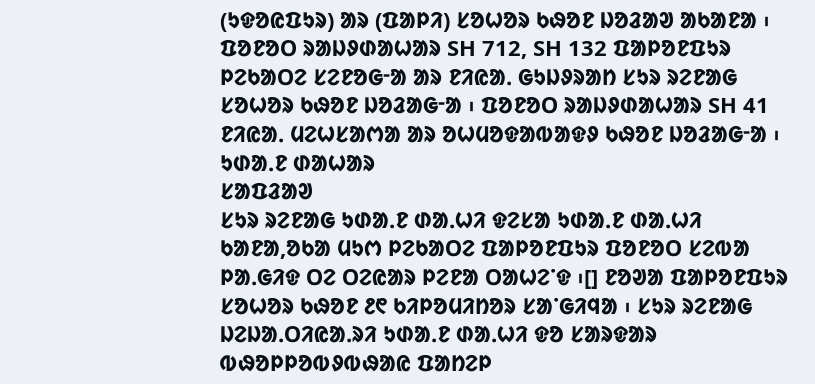(ᱩᱫᱚᱭᱯᱩᱨ) ᱟᱨ (ᱯᱟᱞᱤ) ᱥᱚᱦᱚᱨ ᱠᱷᱚᱱ ᱡᱚᱲᱟᱣ ᱟᱠᱟᱱᱟ ᱾ ᱯᱚᱱᱚᱛ ᱨᱟᱡᱽᱰᱟᱦᱟᱨ SH 712, SH 132 ᱯᱟᱞᱚᱱᱯᱩᱨ ᱞᱮᱠᱟᱛᱮ ᱥᱮᱱᱚᱜᱼᱟ ᱟᱨ ᱱᱤᱭᱟᱹ ᱜᱩᱡᱽᱨᱟᱴ ᱥᱩᱨ ᱨᱮᱱᱟᱜ ᱥᱚᱦᱚᱨ ᱠᱷᱚᱱ ᱡᱚᱲᱟᱜᱼᱟ ᱾ ᱯᱚᱱᱚᱛ ᱨᱟᱡᱽᱰᱟᱦᱟᱨ SH 41 ᱱᱤᱭᱟᱹ ᱢᱮᱦᱥᱟᱬᱟ ᱟᱨ ᱚᱦᱢᱚᱫᱟᱵᱟᱫᱽ ᱠᱷᱚᱱ ᱡᱚᱲᱟᱜᱼᱟ ᱾
ᱩᱰᱟᱹᱱ ᱰᱟᱦᱟᱨ
ᱥᱟᱯᱲᱟᱣ
ᱥᱩᱨ ᱨᱮᱱᱟᱜ ᱩᱰᱟᱹᱱ ᱰᱟᱹᱦᱤ ᱫᱮᱥᱟ ᱩᱰᱟᱹᱱ ᱰᱟᱹᱦᱤ ᱠᱟᱱᱟ,ᱚᱠᱟ ᱢᱩᱬ ᱞᱮᱠᱟᱛᱮ ᱯᱟᱞᱚᱱᱯᱩᱨ ᱯᱚᱱᱚᱛ ᱥᱮᱵᱟ ᱞᱟᱹᱜᱤᱫ ᱛᱮ ᱛᱮᱭᱟᱨ ᱞᱮᱱᱟ ᱛᱟᱦᱮᱸᱫ ᱾[] ᱱᱚᱣᱟ ᱯᱟᱞᱚᱱᱯᱩᱨ ᱥᱚᱦᱚᱨ ᱠᱷᱚᱱ ᱒᱖ ᱠᱤᱞᱚᱢᱤᱴᱚᱨ ᱥᱟᱸᱜᱤᱧᱟ ᱾ ᱥᱩᱨ ᱨᱮᱱᱟᱜ ᱡᱮᱡᱟᱹᱛᱤᱭᱟᱹᱨᱤ ᱩᱰᱟᱹᱱ ᱰᱟᱹᱦᱤ ᱫᱚ ᱥᱟᱨᱫᱟᱨ ᱵᱷᱚᱞᱞᱚᱵᱽᱵᱷᱟᱭ ᱯᱟᱴᱮᱞ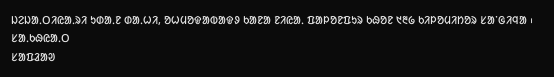ᱡᱮᱡᱟᱹᱛᱤᱭᱟᱹᱨᱤ ᱩᱰᱟᱹᱱ ᱰᱟᱹᱦᱤ, ᱚᱦᱢᱚᱫᱟᱵᱟᱫᱽ ᱠᱟᱱᱟ ᱱᱤᱭᱟᱹ ᱯᱟᱞᱚᱱᱯᱩᱨ ᱠᱷᱚᱱ ᱑᱓᱙ ᱠᱤᱞᱚᱢᱤᱴᱚᱨ ᱥᱟᱸᱜᱤᱧᱟ ᱾
ᱥᱟᱹᱠᱷᱭᱟᱹᱛ
ᱥᱟᱯᱲᱟᱣ